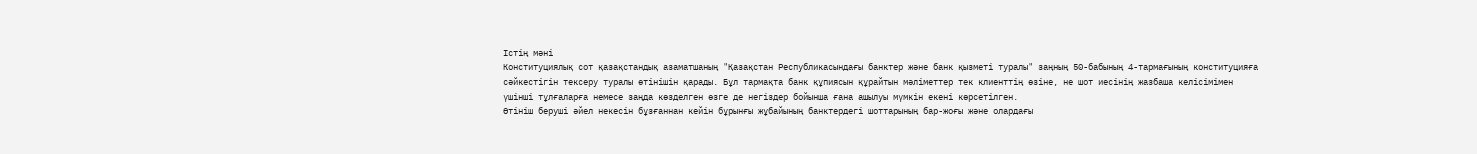Істің мәні
Конституциялық сот қазақстандық азаматшаның "Қазақстан Республикасындағы банктер және банк қызметі туралы" заңның 50-бабының 4-тармағының конституцияға сәйкестігін тексеру туралы өтінішін қарады. Бұл тармақта банк құпиясын құрайтын мәліметтер тек клиенттің өзіне, не шот иесінің жазбаша келісімімен үшінші тұлғаларға немесе заңда көзделген өзге де негіздер бойынша ғана ашылуы мүмкін екені көрсетілген.
Өтініш беруші әйел некесін бұзғаннан кейін бұрынғы жұбайының банктердегі шоттарының бар-жоғы және олардағы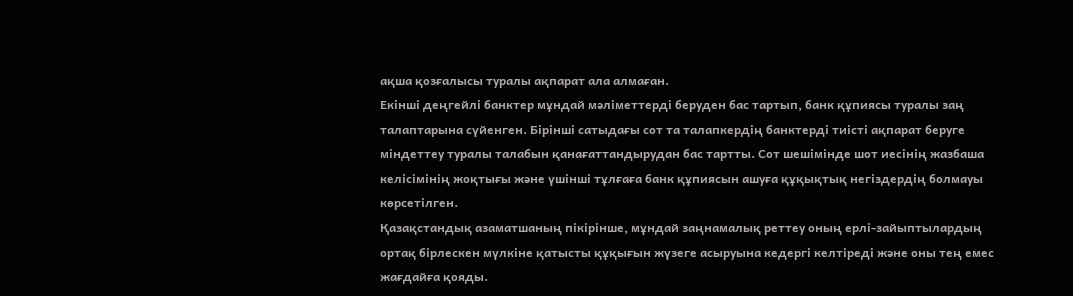ақша қозғалысы туралы ақпарат ала алмаған.
Екінші деңгейлі банктер мұндай мәліметтерді беруден бас тартып, банк құпиясы туралы заң талаптарына сүйенген. Бірінші сатыдағы сот та талапкердің банктерді тиісті ақпарат беруге міндеттеу туралы талабын қанағаттандырудан бас тартты. Сот шешімінде шот иесінің жазбаша келісімінің жоқтығы және үшінші тұлғаға банк құпиясын ашуға құқықтық негіздердің болмауы көрсетілген.
Қазақстандық азаматшаның пікірінше, мұндай заңнамалық реттеу оның ерлі-зайыптылардың ортақ бірлескен мүлкіне қатысты құқығын жүзеге асыруына кедергі келтіреді және оны тең емес жағдайға қояды.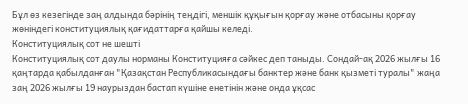Бұл өз кезегінде заң алдында бәрінің теңдігі, меншік құқығын қорғау және отбасыны қорғау жөніндегі конституциялық қағидаттарға қайшы келеді.
Конституциялық сот не шешті
Конституциялық сот даулы норманы Конституцияға сәйкес деп таныды. Сондай-ақ 2026 жылғы 16 қаңтарда қабылданған "Қазақстан Республикасындағы банктер және банк қызметі туралы" жаңа заң 2026 жылғы 19 наурыздан бастап күшіне енетінін және онда ұқсас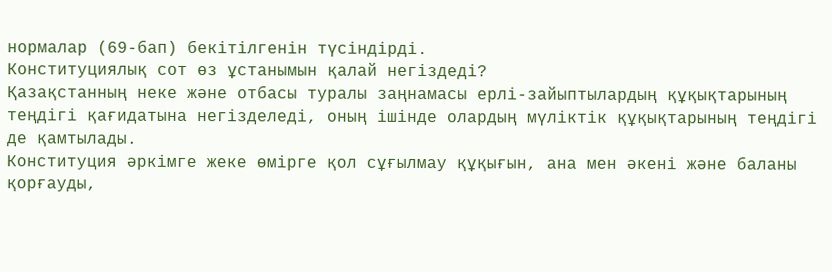нормалар (69-бап) бекітілгенін түсіндірді.
Конституциялық сот өз ұстанымын қалай негіздеді?
Қазақстанның неке және отбасы туралы заңнамасы ерлі-зайыптылардың құқықтарының теңдігі қағидатына негізделеді, оның ішінде олардың мүліктік құқықтарының теңдігі де қамтылады.
Конституция әркімге жеке өмірге қол сұғылмау құқығын, ана мен әкені және баланы қорғауды,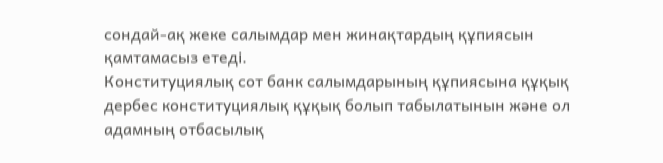сондай-ақ жеке салымдар мен жинақтардың құпиясын қамтамасыз етеді.
Конституциялық сот банк салымдарының құпиясына құқық дербес конституциялық құқық болып табылатынын және ол адамның отбасылық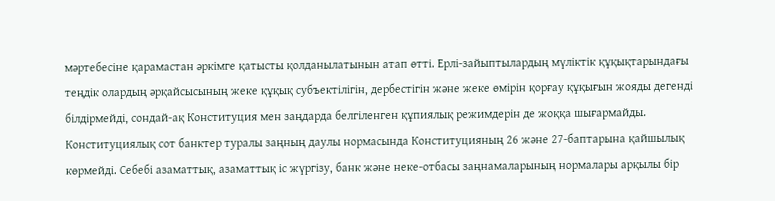мәртебесіне қарамастан әркімге қатысты қолданылатынын атап өтті. Ерлі-зайыптылардың мүліктік құқықтарындағы теңдік олардың әрқайсысының жеке құқық субъектілігін, дербестігін және жеке өмірін қорғау құқығын жояды дегенді білдірмейді, сондай-ақ Конституция мен заңдарда белгіленген құпиялық режимдерін де жоққа шығармайды.
Конституциялық сот банктер туралы заңның даулы нормасында Конституцияның 26 және 27-баптарына қайшылық көрмейді. Себебі азаматтық, азаматтық іс жүргізу, банк және неке-отбасы заңнамаларының нормалары арқылы бір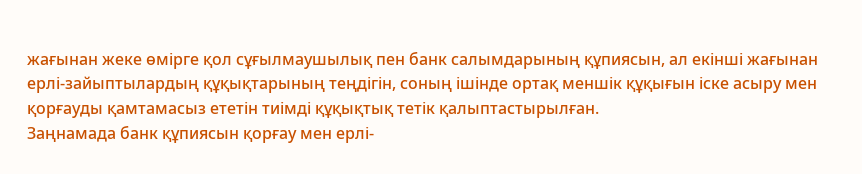жағынан жеке өмірге қол сұғылмаушылық пен банк салымдарының құпиясын, ал екінші жағынан ерлі-зайыптылардың құқықтарының теңдігін, соның ішінде ортақ меншік құқығын іске асыру мен қорғауды қамтамасыз ететін тиімді құқықтық тетік қалыптастырылған.
Заңнамада банк құпиясын қорғау мен ерлі-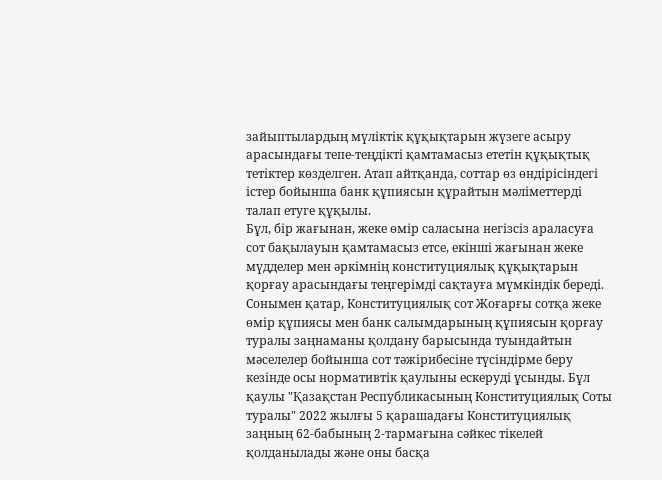зайыптылардың мүліктік құқықтарын жүзеге асыру арасындағы тепе-теңдікті қамтамасыз ететін құқықтық тетіктер көзделген. Атап айтқанда, соттар өз өндірісіндегі істер бойынша банк құпиясын құрайтын мәліметтерді талап етуге құқылы.
Бұл, бір жағынан, жеке өмір саласына негізсіз араласуға сот бақылауын қамтамасыз етсе, екінші жағынан жеке мүдделер мен әркімнің конституциялық құқықтарын қорғау арасындағы теңгерімді сақтауға мүмкіндік береді.
Сонымен қатар, Конституциялық сот Жоғарғы сотқа жеке өмір құпиясы мен банк салымдарының құпиясын қорғау туралы заңнаманы қолдану барысында туындайтын мәселелер бойынша сот тәжірибесіне түсіндірме беру кезінде осы нормативтік қаулыны ескеруді ұсынды. Бұл қаулы "Қазақстан Республикасының Конституциялық Соты туралы" 2022 жылғы 5 қарашадағы Конституциялық заңның 62-бабының 2-тармағына сәйкес тікелей қолданылады және оны басқа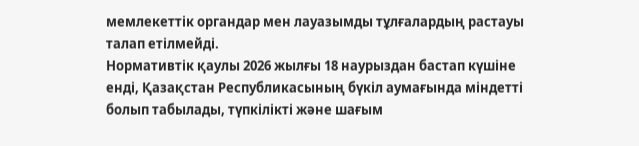мемлекеттік органдар мен лауазымды тұлғалардың растауы талап етілмейді.
Нормативтік қаулы 2026 жылғы 18 наурыздан бастап күшіне енді, Қазақстан Республикасының бүкіл аумағында міндетті болып табылады, түпкілікті және шағым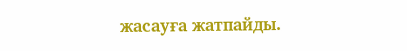жасауға жатпайды.